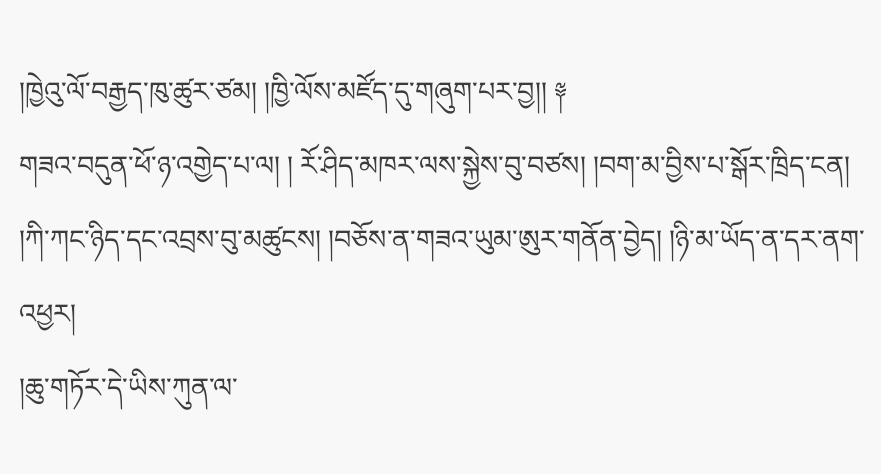།ཁྱེའུ་ལོ་བརྒྱད་ཁུ་ཚུར་ཙམ། །ཁྱི་ལོས་མཛོད་དུ་གཞུག་པར་བྱ།། ༈
གཟའ་བདུན་ཕོ་ཉ་འགྱེད་པ་ལ། ། རོ་ཤིད་མཁར་ལས་སྐྱེས་བུ་བཙས། །བག་མ་བྱིས་པ་སྒོར་ཁྲིད་ངན།
།ཀི་ཀང་ཉིད་དང་འབྲས་བུ་མཚུངས། །བཅོས་ན་གཟའ་ཡུམ་ཨུར་གནོན་བྱེད། །ཉི་མ་ཡོད་ན་དར་ནག་འཕྱར།
།ཆུ་གཏོར་དེ་ཡིས་ཀུན་ལ་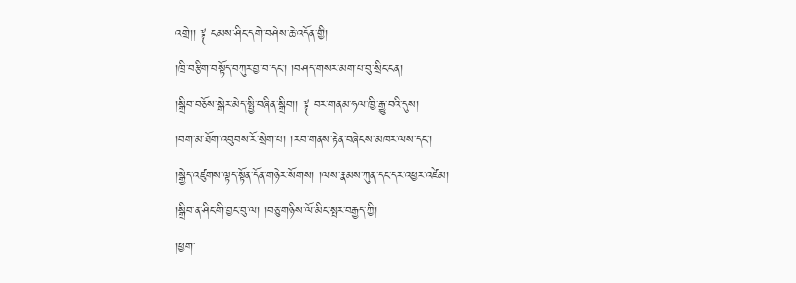འགྲེ།། ༈ ངམས་ཤིང་དགེ་བཤེས་ཆེ་འདོན་གྱི།
།ཁྲི་བརྩིག་བསྟོད་བཀུར་བྱ་བ་དང་། །བཤད་གསར་མག་པ་བུ་སྲིང་ངན།
།སྒྲིབ་བཅོས་སྒེར་མེད་སྤྱི་བཞིན་སྒྲིབ།། ༈ བར་གནམ་ཧལ་ཁྱི་རྒྱུ་བའི་དུས།
།བག་མ་ཐོག་འབུབས་རོ་སྲེག་པ། །རབ་གནས་རྟེན་བཞེངས་མཁར་ལས་དང་།
།སྒྱེད་འཛུགས་ལྟད་སྟོན་དོན་གཉེར་སོགས། །ལས་རྣམས་ཀུན་དང་དར་འཕྱར་འཛེམ།
།སྒྲིབ་ན་ཤིང་གི་བྱང་བུ་ལ། །བཅུ་གཉིས་ལོ་མིང་སྤར་བརྒྱད་ཀྱི།
།ཕྱག་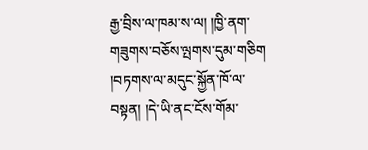རྒྱ་བྲིས་ལ་ཁམ་ས་ལ། །ཁྱི་ནག་གཟུགས་བཅོས་ལྤགས་དུམ་གཅིག
།བཏགས་ལ་མདུང་སྐྱོན་ཁོ་ལ་བསྟན། །དེ་ཡི་ནང་ངོས་གོམ་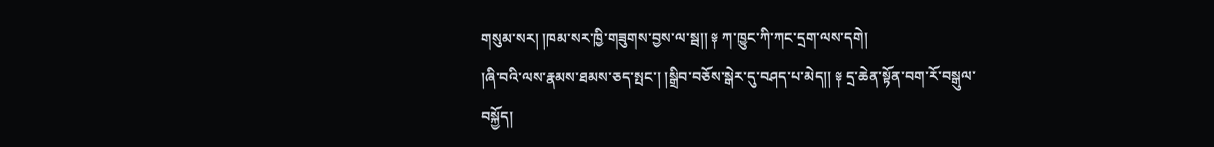གསུམ་སར། །ཁམ་སར་ཁྱི་གཟུགས་བྱས་ལ་སྦ།། ༈ ཀ་ཁྱུང་ཀི་ཀང་དྲག་ལས་དགེ།
།ཞི་བའི་ལས་རྣམས་ཐམས་ཅད་སྤང་། །སྒྲིབ་བཅོས་སྒེར་དུ་བཤད་པ་མེད།། ༈ དྲ་ཆེན་སྟོན་བག་རོ་བསྒུལ་བསྐྱོད།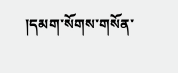།དམག་སོགས་གསོན་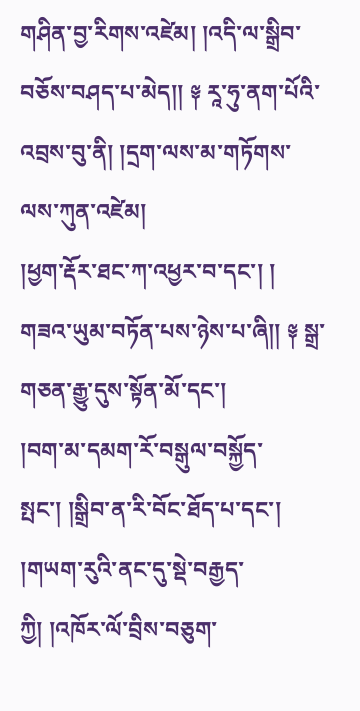གཤིན་བྱ་རིགས་འཛེམ། །འདི་ལ་སྒྲིབ་བཅོས་བཤད་པ་མེད།། ༈ རཱ་ཧུ་ནག་པོའི་འབྲས་བུ་ནི། །དྲག་ལས་མ་གཏོགས་ལས་ཀུན་འཛེམ།
།ཕྱག་རྡོར་ཐང་ཀ་འཕྱར་བ་དང་། ། གཟའ་ཡུམ་བཏོན་པས་ཉེས་པ་ཞི།། ༈ སྒྲ་གཅན་རྒྱུ་དུས་སྟོན་མོ་དང་།
།བག་མ་དམག་རོ་བསྒུལ་བསྐྱོད་སྤང་། །སྒྲིབ་ན་རི་བོང་ཐོད་པ་དང་།
།གཡག་རུའི་ནང་དུ་སྡེ་བརྒྱད་ཀྱི། །འཁོར་ལོ་བྲིས་བཅུག་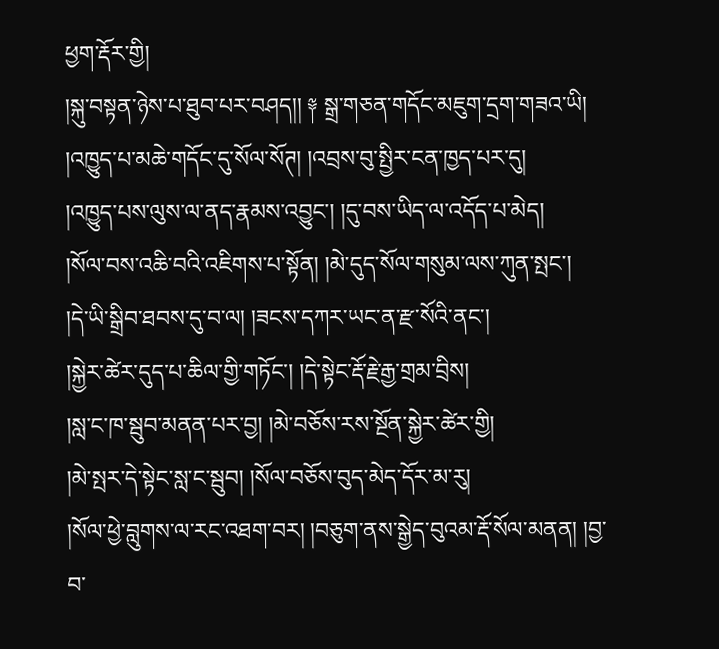ཕྱག་རྡོར་གྱི།
།སྐུ་བསྟན་ཉེས་པ་ཐུབ་པར་བཤད།། ༈ སྒྲ་གཅན་གདོང་མཇུག་དྲག་གཟའ་ཡི།
།འཁྱུད་པ་མཆེ་གདོང་དུ་སོལ་སོཊ། །འབྲས་བུ་སྤྱིར་ངན་ཁྱད་པར་དུ།
།འཁྱུད་པས་ལུས་ལ་ནད་རྣམས་འབྱུང་། །དུ་བས་ཡིད་ལ་འདོད་པ་མེད།
།སོལ་བས་འཆི་བའི་འཇིགས་པ་སྟོན། །མེ་དུད་སོལ་གསུམ་ལས་ཀུན་སྤང་།
།དེ་ཡི་སྒྲིབ་ཐབས་དུ་བ་ལ། །ཟངས་དཀར་ཡང་ན་རྫ་སོའི་ནང་།
།སྐྱེར་ཚེར་དུད་པ་ཆིལ་གྱི་གཏོང་། །དེ་སྟེང་རྡོ་རྗེ་རྒྱ་གྲམ་བྲིས།
།སླ་ང་ཁ་སྦུབ་མནན་པར་བྱ། །མེ་བཅོས་རས་སྔོན་སྐྱེར་ཚེར་གྱི།
།མེ་སྤར་དེ་སྟེང་སླ་ང་སྦུབ། །སོལ་བཅོས་བུད་མེད་དོར་མ་རུ།
།སོལ་ཕྱེ་བླུགས་ལ་རང་འཐག་བར། །བཅུག་ནས་སྒྱེད་བུའམ་རྡོ་སོལ་མནན། །བྱ་བ་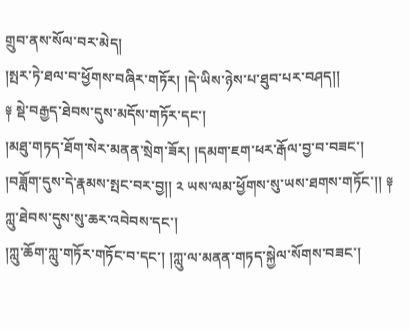གྲུབ་ནས་སོལ་བར་མེད།
།སྤར་ཏེ་ཐལ་བ་ཕྱོགས་བཞིར་གཏོར། །དེ་ཡིས་ཉེས་པ་ཐུབ་པར་བཤད།།
༈ སྡེ་བརྒྱད་ཐེབས་དུས་མདོས་གཏོར་དང་།
།མཐུ་གཏད་ཐོག་སེར་མནན་སྲེག་ཟོར། །དམག་ཇག་ཕར་རྒོལ་བྱ་བ་བཟང་།
།བཟློག་དུས་དེ་རྣམས་སྤང་བར་བྱ།། ༢ ཡས་ལམ་ཕྱོགས་སུ་ཡས་ཐགས་གཏོང་།། ༈ ཀླུ་ཐེབས་དུས་སུ་ཆར་འབེབས་དང་།
།ཀླུ་ཆོག་ཀླུ་གཏོར་གཏོང་བ་དང་། །ཀླུ་ལ་མནན་གཏད་སྐྱེལ་སོགས་བཟང་།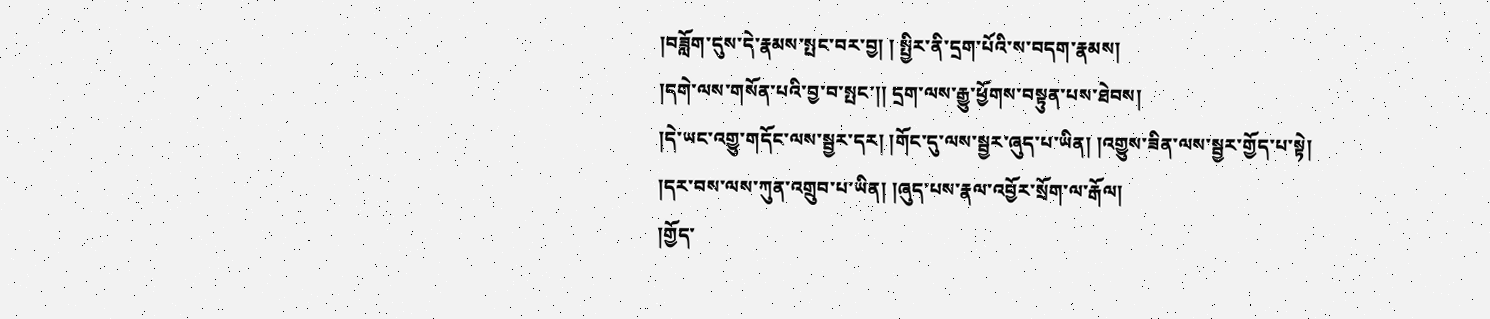།བཟློག་དུས་དེ་རྣམས་སྤང་བར་བྱ། ། སྤྱིར་ནི་དྲག་པོའི་ས་བདག་རྣམས།
།དགེ་ལས་གསོན་པའི་བྱ་བ་སྤང་།། དྲག་ལས་རྒྱུ་ཕྱོགས་བསྟུན་པས་ཐེབས།
།དེ་ཡང་འགྱུ་གདོང་ལས་སྦྱར་དར། །གོང་དུ་ལས་སྦྱར་ཞུད་པ་ཡིན། །འགྱུས་ཟིན་ལས་སྦྱར་གྱོད་པ་སྟེ།
།དར་བས་ལས་ཀུན་འགྲུབ་པ་ཡིན། །ཞུད་པས་རྣལ་འབྱོར་སྲོག་ལ་རྒོལ།
།གྱོད་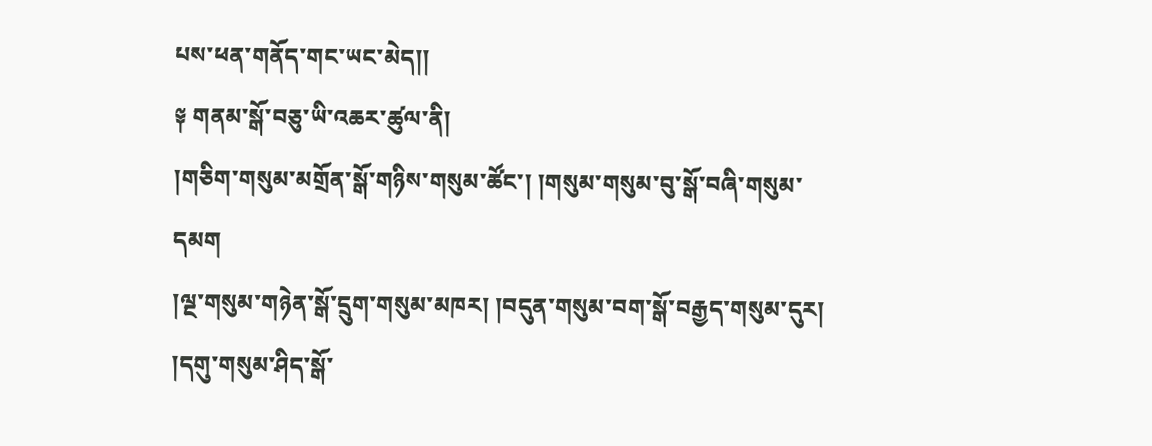པས་ཕན་གནོད་གང་ཡང་མེད།།
༈ གནམ་སྒོ་བཅུ་ཡི་འཆར་ཚུལ་ནི།
།གཅིག་གསུམ་མགྲོན་སྒོ་གཉིས་གསུམ་ཚོང་། །གསུམ་གསུམ་བུ་སྒོ་བཞི་གསུམ་དམག
།ལྔ་གསུམ་གཉེན་སྒོ་དྲུག་གསུམ་མཁར། །བདུན་གསུམ་བག་སྒོ་བརྒྱད་གསུམ་དུར།
།དགུ་གསུམ་ཤིད་སྒོ་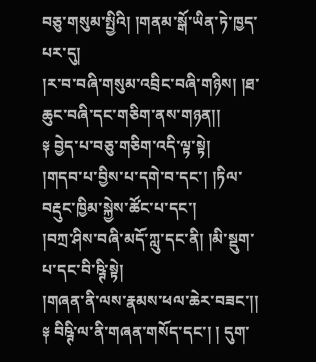བཅུ་གསུམ་སྤྱིའི། །གནམ་སྒོ་ཡིན་ཏེ་ཁྱད་པར་དུ།
།ར་བ་བཞི་གསུམ་འབྲིང་བཞི་གཉིས། །ཐ་ཆུང་བཞི་དང་གཅིག་ནས་གཉན།།
༈ བྱེད་པ་བཅུ་གཅིག་འདི་ལྟ་སྟེ།
།གདབ་པ་བྱིས་པ་དགེ་བ་དང་། །ཏིལ་བརྡུང་ཁྱིམ་སྐྱེས་ཚོང་པ་དང་།
།བཀྲ་ཤིས་བཞི་མདོ་ཀླུ་དང་ནི། །མི་སྡུག་པ་དང་བི་ཥྚི་སྟེ།
།གཞན་ནི་ལས་རྣམས་ཕལ་ཆེར་བཟང་།།
༈ བིཥྚི་ལ་ནི་གཞན་གསོད་དང་། ། དུག་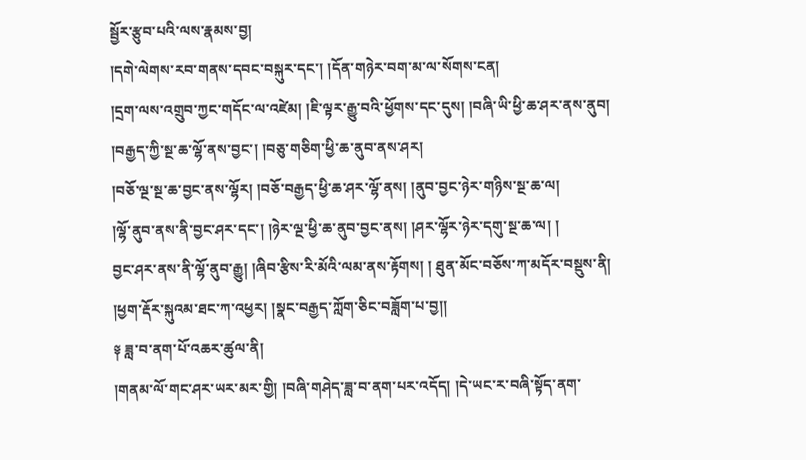སྦྱོར་རྩུབ་པའི་ལས་རྣམས་བྱ།
།དགེ་ལེགས་རབ་གནས་དབང་བསྐུར་དང་། །དོན་གཉེར་བག་མ་ལ་སོགས་ངན།
།དྲག་ལས་འགྲུབ་ཀྱང་གདོང་ལ་འཛེམ། །ཇི་ལྟར་རྒྱུ་བའི་ཕྱོགས་དང་དུས། །བཞི་ཡི་ཕྱི་ཆ་ཤར་ནས་ནུབ།
།བརྒྱད་ཀྱི་སྔ་ཆ་ལྷོ་ནས་བྱང་། །བཅུ་གཅིག་ཕྱི་ཆ་ནུབ་ནས་ཤར།
།བཅོ་ལྔ་སྔ་ཆ་བྱང་ནས་ལྷོར། །བཅོ་བརྒྱད་ཕྱི་ཆ་ཤར་ལྷོ་ནས། །ནུབ་བྱང་ཉེར་གཉིས་སྔ་ཆ་ལ།
།ལྷོ་ནུབ་ནས་ནི་བྱང་ཤར་དང་། །ཉེར་ལྔ་ཕྱི་ཆ་ནུབ་བྱང་ནས། །ཤར་ལྷོར་ཉེར་དགུ་སྔ་ཆ་ལ། །
བྱང་ཤར་ནས་ནི་ལྷོ་ནུབ་རྒྱུ། །ཞིབ་རྩིས་རི་མོའི་ལམ་ནས་རྟོགས། ། ཐུན་མོང་བཅོས་ཀ་མདོར་བསྡུས་ནི།
།ཕྱག་རྡོར་སྐུའམ་ཐང་ཀ་འཕྱར། །སྣང་བརྒྱད་ཀློག་ཅིང་བཟློག་པ་བྱ།།
༈ ཟླ་བ་ནག་པོ་འཆར་ཚུལ་ནི།
།གནམ་ལོ་གང་ཤར་ཡར་མར་གྱི། །བཞི་གཤེད་ཟླ་བ་ནག་པར་འདོད། །དེ་ཡང་ར་བཞི་སྟོད་ནག་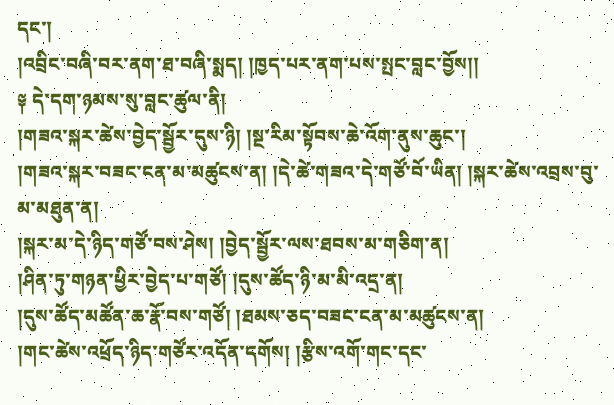དང་།
།འབྲིང་བཞི་བར་ནག་ཐ་བཞི་སྨད། །ཁྱད་པར་ནག་པས་སྤང་བླང་བྱོས།།
༈ དེ་དག་ཉམས་སུ་བླང་ཚུལ་ནི།
།གཟའ་སྐར་ཚེས་བྱེད་སྦྱོར་དུས་ཉི། །སྔ་རིམ་སྟོབས་ཆེ་འོག་ནུས་ཆུང་།
།གཟའ་སྐར་བཟང་ངན་མ་མཚུངས་ན། །དེ་ཚེ་གཟའ་དེ་གཙོ་བོ་ཡིན། །སྐར་ཚེས་འབྲས་བུ་མ་མཐུན་ན།
།སྐར་མ་དེ་ཉིད་གཙོ་བས་ཤེས། །བྱེད་སྦྱོར་ལས་ཐབས་མ་གཅིག་ན།
།ཤིན་ཏུ་གཉན་ཕྱིར་བྱེད་པ་གཙོ། །དུས་ཚོད་ཉི་མ་མི་འདྲ་ན།
།དུས་ཚོད་མཚོན་ཆ་རྣོ་བས་གཙོ། །ཐམས་ཅད་བཟང་ངན་མ་མཚུངས་ན།
།གང་ཚེས་འཕྲོད་ཉིད་གཙོར་འདོན་དགོས། །རྩིས་འགོ་གང་དང་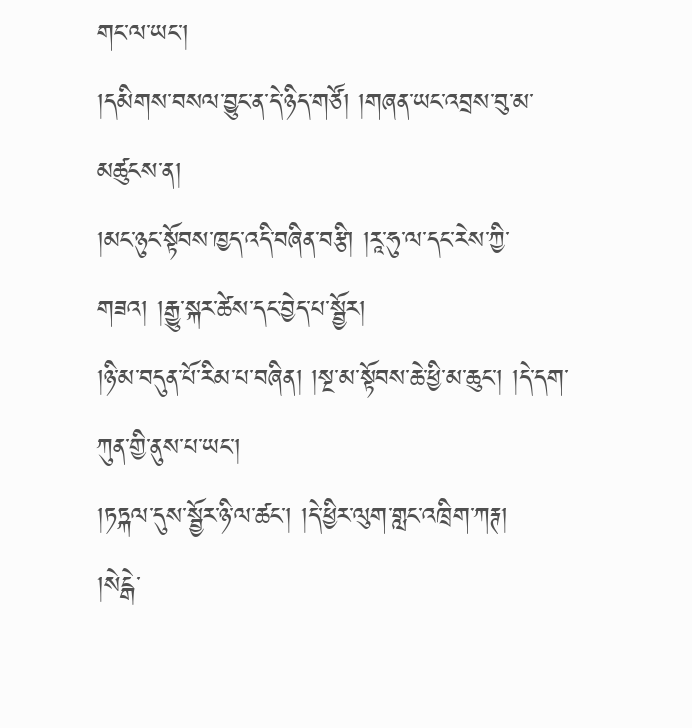གང་ལ་ཡང་།
།དམིགས་བསལ་བྱུང་ན་དེ་ཉིད་གཙོ། །གཞན་ཡང་འབྲས་བུ་མ་མཚུངས་ན།
།མང་ཉུང་སྟོབས་ཁྱད་འདི་བཞིན་བརྩི། །རཱ་ཧུ་ལ་དང་རེས་ཀྱི་གཟའ། །རྒྱུ་སྐར་ཚེས་དང་བྱེད་པ་སྦྱོར།
།ཉི་མ་བདུན་པོ་རིམ་པ་བཞིན། །སྔ་མ་སྟོབས་ཆེ་ཕྱི་མ་ཆུང་། །དེ་དག་ཀུན་གྱི་ནུས་པ་ཡང་།
།ཏཏྐལ་དུས་སྦྱོར་ཉི་ལ་ཚང་། །དེ་ཕྱིར་ལུག་གླང་འཁྲིག་ཀརྚ།
།སེངྒེ་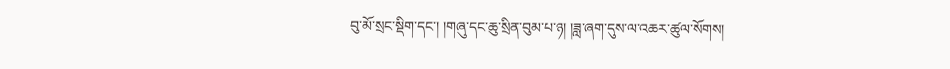བུ་མོ་སྲང་སྡིག་དང་། །གཞུ་དང་ཆུ་སྲིན་བུམ་པ་ཉ། །ཟླ་ཞག་དུས་ལ་འཆར་ཚུལ་སོགས།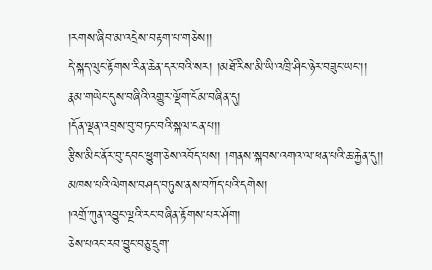།རགས་ཞིབ་མ་འདྲེས་བརྟག་པ་གཅེས།།
དེ་སྐད་ལུང་རྟོགས་རིན་ཆེན་དར་བའི་སར། །མཐོ་རིས་མི་ཡི་འཁྲི་ཤིང་ཉེར་བཟུང་ཡང་།།
རྣམ་གཡེང་དུས་བཞིའི་འགྱུར་ལྡོག་ངོམ་བཞིན་དུ།
།དོན་ལྡན་འབྲས་བུ་བཏང་བའི་སྐལ་ངན་པ།།
རྩིས་མིང་ནོར་བུ་དབང་ཕྱུག་ཅེས་འབོད་པས། །གནས་སྐབས་འགའ་ལ་ཕན་པའི་ཆ་རྐྱེན་དུ།།
མཁས་པའི་ལེགས་བཤད་བཏུས་ནས་བཀོད་པའི་དགེས།
།འགྲོ་ཀུན་འབྱུང་ལྔའི་རང་བཞིན་རྟོགས་པར་ཤོག།
ཅེས་པའང་རབ་བྱུང་བཅུ་དྲུག་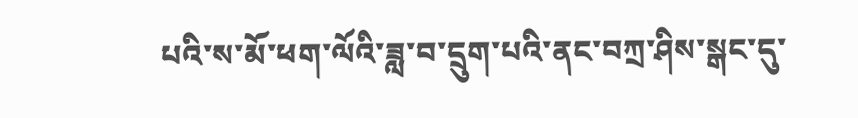པའི་ས་མོ་ཕག་ལོའི་ཟླ་བ་དྲུག་པའི་ནང་བཀྲ་ཤིས་སྒང་དུ་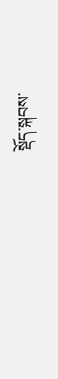སྡོད་སྐབས་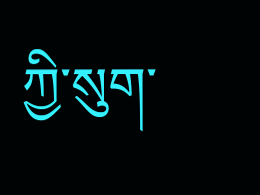ཀྱི་སུག་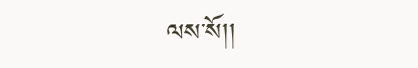ལས་སོ།།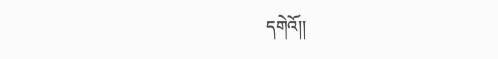དགེའོ།།